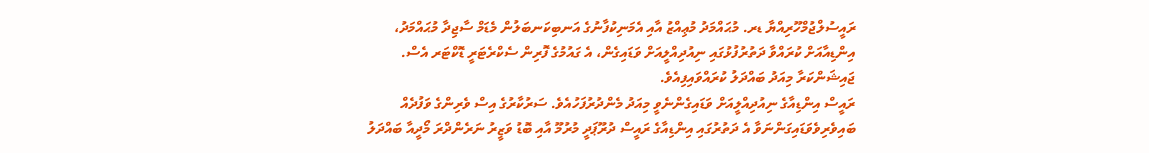ރައީސުލްޖުމްހޫރިއްޔާ ޑރ. މުޙައްމަދު މުޢިއްޒު އާއި އެމަނިކުފާނުގެ އަނބިކަނބަލުން މެޑަމް ސާޖިދާ މުޙައްމަދު، އިންޑިއާއަށް ކުރައްވާ ދަތުރުފުޅުގައި ނިއުދިއްލީއަށް ވަޑައިގެން، އެ ގައުމުގެ ފޮރިން ސެކްރެޓަރީ ޑޮކްޓަރ އެސް. ޖައިޝަންކަރާ މިއަދު ބައްދަލު ކުރައްވައިފިއެވެ.
ރައީސް އިންޑިއާގެ ނިއުދިއްލީއަށް ވަޑައިގެންނެވީ މިއަދު މެންދުރުފަހުއެވެ. ސަރުކާރުގެ އިސް ވެރިންގެ ވަފުދެއް ބައިވެރިވެވަޑައިގަންނަވާ އެ ދަތުރުގައި އިންޑިއާގެ ރައީސް ދުރޫޕަދީ މުރުމޫ އާއި ބޮޑު ވަޒީރު ނަރެންދްރަ މޯދީއާ ބައްދަލު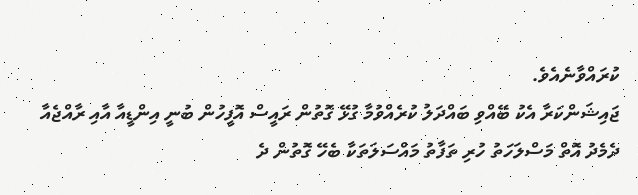ކުރައްވާނެއެވެ.
ޖައިޝަންކަރާ އެކު ބޭއްވި ބައްދަލު ކުރެއްވުމާ ގުޅޭ ގޮތުން ރައީސް އޮފީހުން ބުނީ އިންޑީއާ އާއި ރާއްޖެއާ ދެމެދު އޮތް މަސްލަހަތު ހުރި ތަފާތު މައްސަލަތަކާ ބެހޭ ގޮތުން ދެ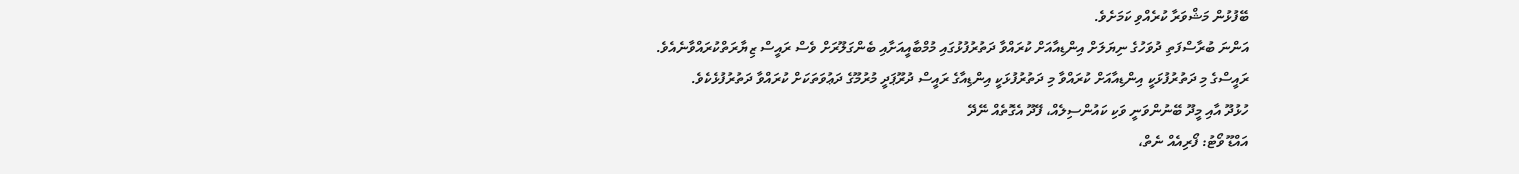ބޭފުޅުން މަޝްވަރާ ކުރެއްވި ކަމަށެވެ.
އަންނަ ބުރާސްފަތި ދުވަހުގެ ނިޔަލަށް އިންޑިއާއަށް ކުރައްވާ ދަތުރުފުޅުގައި މުމްބާއީއަށާއި ބެންގަލޫރަށް ވެސް ރައީސް ޒިޔާރަތްކުރައްވާނެއެވެ.
ރައީސްގެ މި ދަތުރުފުޅަކީ އިންޑިއާއަށް ކުރައްވާ މި ދަތުރުފުޅަކީ އިންޑިއާގެ ރައީސް ދުރޫޕަދީ މުރުމޫގެ ދަޢުވަތަކަށް ކުރައްވާ ދަތުރުފުޅެކެވެ.
ހުޅުދޫ އާއި މީދޫ ބޭނުންވަނީ ވަކި ކައުންސިލެއް، ފޭދޫ އެގޮތެއް ނޭދޭ
އައްޑޫ ވޯޓު: ފޯރިއެއް ނެތް،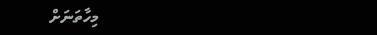މިހާތަނަށް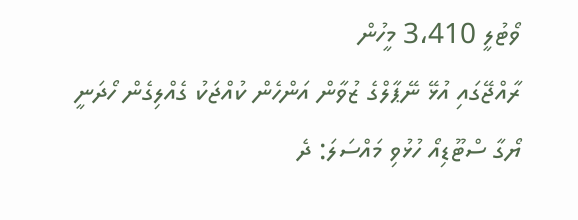ވޯޓުލީ 3،410 މީހުން
ރާއްޖޭގައި އުޅޭ ނޭޕާލްގެ ޒުވާން އަންހެން ކުއްޖަކު ގެއްލިގެން ހޯދަނީ
ޔޯގާ ސްޓޫޑިއޯ ހުޅުވި މައްސަލަ: ދެ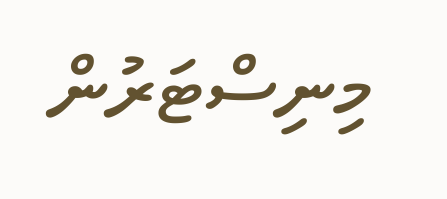މިނިސްޓަރުން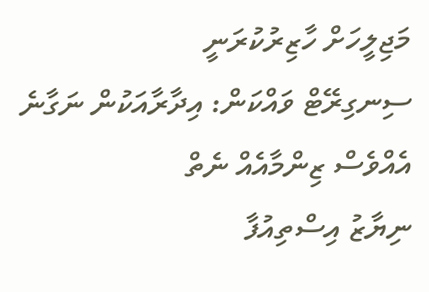މަޖިލީހަށް ހާޒިރުކުރަނީ
ސިނގިރޭޓް ވައްކަން: އިދާރާއަކުން ނަގާނެ އެއްވެސް ޒިންމާއެއް ނެތް
ނިޔާޒު އިސްތިއުފާ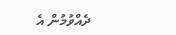ދެއްވުމުން އެ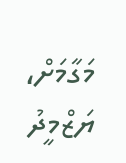މަގާމަށް، ޔަޒްމީދު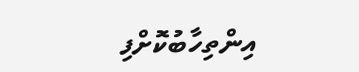އިންތިހާބުކޮށްފި